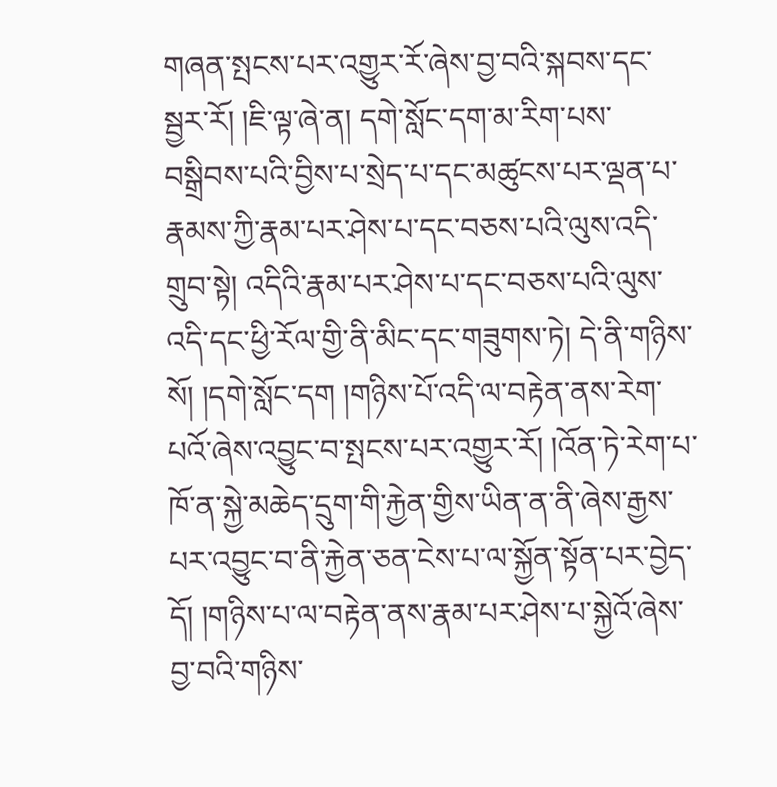གཞན་སྤངས་པར་འགྱུར་རོ་ཞེས་བྱ་བའི་སྐབས་དང་སྦྱར་རོ། །ཇི་ལྟ་ཞེ་ན། དགེ་སློང་དག་མ་རིག་པས་བསྒྲིབས་པའི་བྱིས་པ་སྲེད་པ་དང་མཚུངས་པར་ལྡན་པ་རྣམས་ཀྱི་རྣམ་པར་ཤེས་པ་དང་བཅས་པའི་ལུས་འདི་གྲུབ་སྟེ། འདིའི་རྣམ་པར་ཤེས་པ་དང་བཅས་པའི་ལུས་འདི་དང་ཕྱི་རོལ་གྱི་ནི་མིང་དང་གཟུགས་ཏེ། དེ་ནི་གཉིས་སོ། །དགེ་སློང་དག །གཉིས་པོ་འདི་ལ་བརྟེན་ནས་རེག་པའོ་ཞེས་འབྱུང་བ་སྤངས་པར་འགྱུར་རོ། །འོན་ཏེ་རེག་པ་ཁོ་ན་སྐྱེ་མཆེད་དྲུག་གི་རྐྱེན་གྱིས་ཡིན་ན་ནི་ཞེས་རྒྱས་པར་འབྱུང་བ་ནི་རྐྱེན་ཅན་ངེས་པ་ལ་སྐྱོན་སྟོན་པར་བྱེད་དོ། །གཉིས་པ་ལ་བརྟེན་ནས་རྣམ་པར་ཤེས་པ་སྐྱེའོ་ཞེས་བྱ་བའི་གཉིས་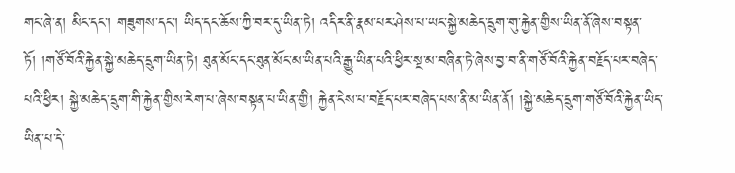གང་ཞེ་ན། མིང་དང་། གཟུགས་དང་། ཡིད་དང་ཆོས་ཀྱི་བར་དུ་ཡིན་ཏེ། འདིར་ནི་རྣམ་པར་ཤེས་པ་ཡང་སྐྱེ་མཆེད་དྲུག་གུ་རྐྱེན་གྱིས་ཡིན་ནོ་ཞེས་བསྟན་ཏོ། །གཙོ་བོའི་རྐྱེན་སྐྱེ་མཆེད་དྲུག་ཡིན་ཏེ། ཐུན་མོང་དང་ཐུན་མོང་མ་ཡིན་པའི་རྒྱུ་ཡིན་པའི་ཕྱིར་སྔ་མ་བཞིན་ཏེ་ཞེས་བྱ་བ་ནི་གཙོ་བོའི་རྐྱེན་བརྗོད་པར་བཞེད་པའི་ཕྱིར། སྐྱེ་མཆེད་དྲུག་གི་རྐྱེན་གྱིས་རེག་པ་ཞེས་བསྟན་པ་ཡིན་གྱི། རྐྱེན་ངེས་པ་བརྗོད་པར་བཞེད་པས་ནི་མ་ཡིན་ནོ། །སྐྱེ་མཆེད་དྲུག་གཙོ་བོའི་རྐྱེན་ཡིད་ཡིན་པ་དེ་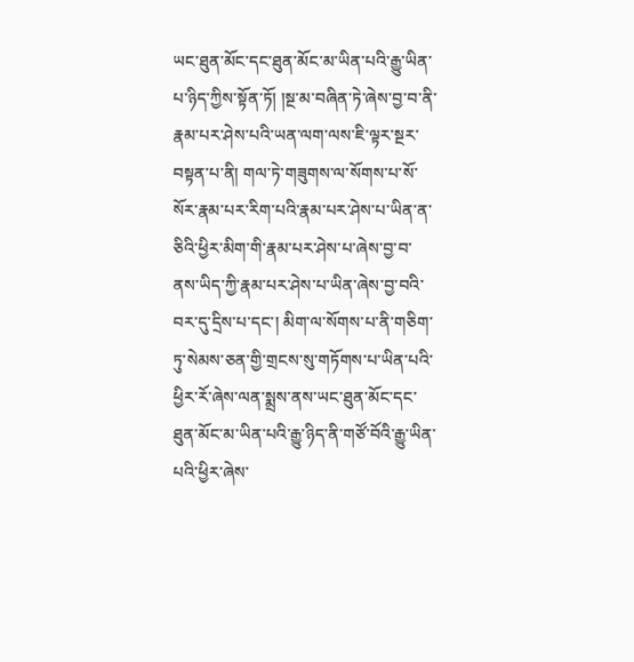ཡང་ཐུན་མོང་དང་ཐུན་མོང་མ་ཡིན་པའི་རྒྱུ་ཡིན་པ་ཉིད་ཀྱིས་སྟོན་ཏོ། །སྔ་མ་བཞིན་ཏེ་ཞེས་བྱ་བ་ནི་རྣམ་པར་ཤེས་པའི་ཡན་ལག་ལས་ཇི་ལྟར་སྔར་བསྟན་པ་ནི། གལ་ཏེ་གཟུགས་ལ་སོགས་པ་སོ་སོར་རྣམ་པར་རིག་པའི་རྣམ་པར་ཤེས་པ་ཡིན་ན་ཅིའི་ཕྱིར་མིག་གི་རྣམ་པར་ཤེས་པ་ཞེས་བྱ་བ་ནས་ཡིད་ཀྱི་རྣམ་པར་ཤེས་པ་ཡིན་ཞེས་བྱ་བའི་བར་དུ་དྲིས་པ་དང་། མིག་ལ་སོགས་པ་ནི་གཅིག་ཏུ་སེམས་ཅན་གྱི་གྲངས་སུ་གཏོགས་པ་ཡིན་པའི་ཕྱིར་རོ་ཞེས་ལན་སྨྲས་ནས་ཡང་ཐུན་མོང་དང་ཐུན་མོང་མ་ཡིན་པའི་རྒྱུ་ཉིད་ནི་གཙོ་བོའི་རྒྱུ་ཡིན་པའི་ཕྱིར་ཞེས་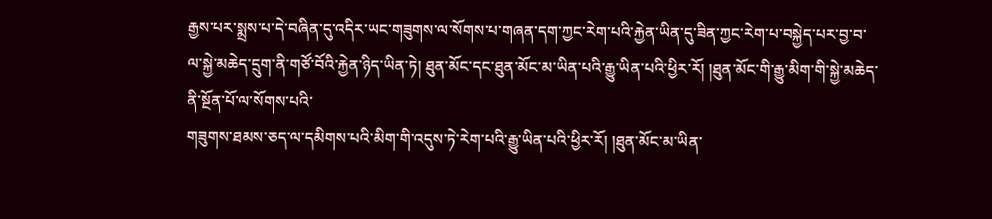རྒྱས་པར་སྨྲས་པ་དེ་བཞིན་དུ་འདིར་ཡང་གཟུགས་ལ་སོགས་པ་གཞན་དག་ཀྱང་རེག་པའི་རྐྱེན་ཡིན་དུ་ཟིན་ཀྱང་རེག་པ་བསྐྱེད་པར་བྱ་བ་ལ་སྐྱེ་མཆེད་དྲུག་ནི་གཙོ་བོའི་རྐྱེན་ཉིད་ཡིན་ཏེ། ཐུན་མོང་དང་ཐུན་མོང་མ་ཡིན་པའི་རྒྱུ་ཡིན་པའི་ཕྱིར་རོ། །ཐུན་མོང་གི་རྒྱུ་མིག་གི་སྐྱེ་མཆེད་ནི་སྔོན་པོ་ལ་སོགས་པའི་
གཟུགས་ཐམས་ཅད་ལ་དམིགས་པའི་མིག་གི་འདུས་ཏེ་རེག་པའི་རྒྱུ་ཡིན་པའི་ཕྱིར་རོ། །ཐུན་མོང་མ་ཡིན་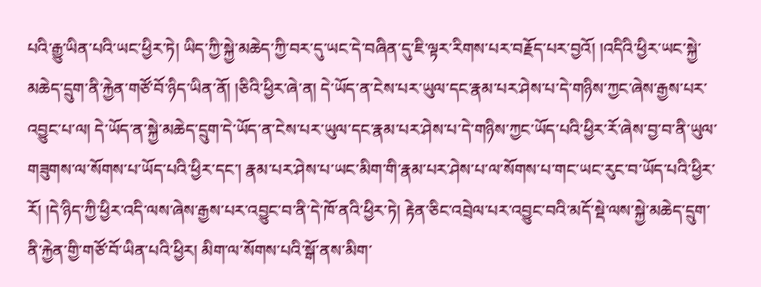པའི་རྒྱུ་ཡིན་པའི་ཡང་ཕྱིར་ཏེ། ཡིད་ཀྱི་སྐྱེ་མཆེད་ཀྱི་བར་དུ་ཡང་དེ་བཞིན་དུ་ཇི་ལྟར་རིགས་པར་བརྗོད་པར་བྱའོ། །འདིའི་ཕྱིར་ཡང་སྐྱེ་མཆེད་དྲུག་ནི་རྐྱེན་གཙོ་བོ་ཉིད་ཡིན་ནོ། །ཅིའི་ཕྱིར་ཞེ་ན། དེ་ཡོད་ན་ངེས་པར་ཡུལ་དང་རྣམ་པར་ཤེས་པ་དེ་གཉིས་ཀྱང་ཞེས་རྒྱས་པར་འབྱུང་པ་ལ། དེ་ཡོད་ན་སྐྱེ་མཆེད་དྲུག་དེ་ཡོད་ན་ངེས་པར་ཡུལ་དང་རྣམ་པར་ཤེས་པ་དེ་གཉིས་ཀྱང་ཡོད་པའི་ཕྱིར་རོ་ཞེས་བྱ་བ་ནི་ཡུལ་གཟུགས་ལ་སོགས་པ་ཡོད་པའི་ཕྱིར་དང་། རྣམ་པར་ཤེས་པ་ཡང་མིག་གི་རྣམ་པར་ཤེས་པ་ལ་སོགས་པ་གང་ཡང་རུང་བ་ཡོད་པའི་ཕྱིར་རོ། །དེ་ཉིད་ཀྱི་ཕྱིར་འདི་ལས་ཞེས་རྒྱས་པར་འབྱུང་བ་ནི་དེ་ཁོ་ནའི་ཕྱིར་ཏེ། རྟེན་ཅིང་འབྲེལ་པར་འབྱུང་བའི་མདོ་སྡེ་ལས་སྐྱེ་མཆེད་དྲུག་ནི་རྐྱེན་གྱི་གཙོ་བོ་ཡིན་པའི་ཕྱིར། མིག་ལ་སོགས་པའི་སྒོ་ནས་མིག་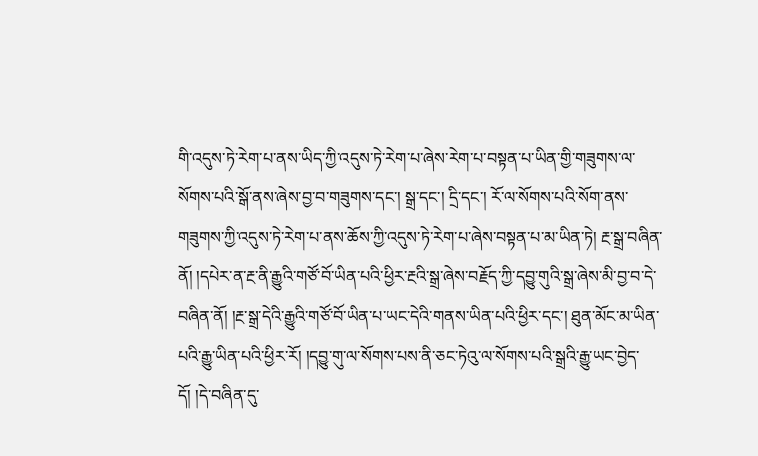གི་འདུས་ཏེ་རེག་པ་ནས་ཡིད་ཀྱི་འདུས་ཏེ་རེག་པ་ཞེས་རེག་པ་བསྟན་པ་ཡིན་གྱི་གཟུགས་ལ་སོགས་པའི་སྒོ་ནས་ཞེས་བྱ་བ་གཟུགས་དང་། སྒྲ་དང་། དྲི་དང་། རོ་ལ་སོགས་པའི་སོག་ནས་གཟུགས་ཀྱི་འདུས་ཏེ་རེག་པ་ནས་ཆོས་ཀྱི་འདུས་ཏེ་རེག་པ་ཞེས་བསྟན་པ་མ་ཡིན་ཏེ། རྔ་སྒྲ་བཞིན་ནོ། །དཔེར་ན་རྔ་ནི་རྒྱུའི་གཙོ་བོ་ཡིན་པའི་ཕྱིར་རྔའི་སྒྲ་ཞེས་བརྗོད་ཀྱི་དབྱུ་གུའི་སྒྲ་ཞེས་མི་བྱ་བ་དེ་བཞིན་ནོ། །རྔ་སྒྲ་དེའི་རྒྱུའི་གཙོ་བོ་ཡིན་པ་ཡང་དེའི་གནས་ཡིན་པའི་ཕྱིར་དང་། ཐུན་མོང་མ་ཡིན་པའི་རྒྱུ་ཡིན་པའི་ཕྱིར་རོ། །དབྱུ་གུ་ལ་སོགས་པས་ནི་ཅང་ཏེའུ་ལ་སོགས་པའི་སྒྲའི་རྒྱུ་ཡང་བྱེད་དོ། །དེ་བཞིན་དུ་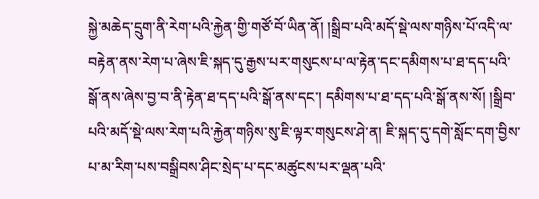སྐྱེ་མཆེད་དྲུག་ནི་རེག་པའི་རྐྱེན་གྱི་གཙོ་བོ་ཡིན་ནོ། །སྒྲིབ་པའི་མདོ་སྡེ་ལས་གཉིས་པོ་འདི་ལ་བརྟེན་ནས་རེག་པ་ཞེས་ཇི་སྐད་དུ་རྒྱས་པར་གསུངས་པ་ལ་རྟེན་དང་དམིགས་པ་ཐ་དད་པའི་སྒོ་ནས་ཞེས་བྱ་བ་ནི་རྟེན་ཐ་དད་པའི་སྒོ་ནས་དང་། དམིགས་པ་ཐ་དད་པའི་སྒོ་ནས་སོ། །སྒྲིབ་པའི་མདོ་སྡེ་ལས་རེག་པའི་རྐྱེན་གཉིས་སུ་ཇི་ལྟར་གསུངས་ཤེ་ན། ཇི་སྐད་དུ་དགེ་སློང་དག་བྱིས་པ་མ་རིག་པས་བསྒྲིབས་ཤིང་སྲེད་པ་དང་མཚུངས་པར་ལྡན་པའི་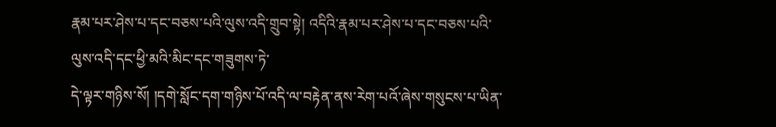རྣམ་པར་ཤེས་པ་དང་བཅས་པའི་ལུས་འདི་གྲུབ་སྟེ། འདིའི་རྣམ་པར་ཤེས་པ་དང་བཅས་པའི་ལུས་འདི་དང་ཕྱི་མའི་མིང་དང་གཟུགས་ཏེ་
དེ་ལྟར་གཉིས་སོ། །དགེ་སློང་དག་གཉིས་པོ་འདི་ལ་བརྟེན་ནས་རེག་པའོ་ཞེས་གསུངས་པ་ཡིན་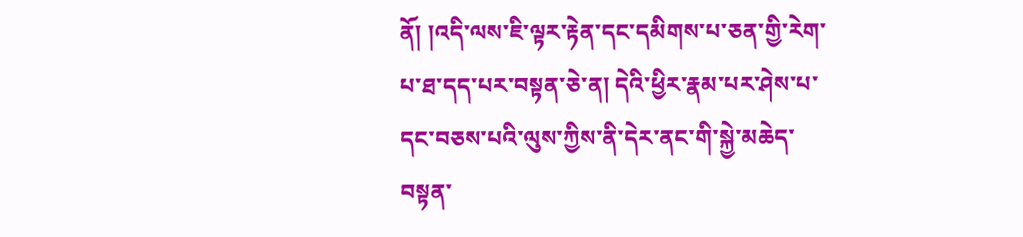ནོ། །འདི་ལས་ཇི་ལྟར་རྟེན་དང་དམིགས་པ་ཅན་གྱི་རེག་པ་ཐ་དད་པར་བསྟན་ཅེ་ན། དེའི་ཕྱིར་རྣམ་པར་ཤེས་པ་དང་བཅས་པའི་ལུས་ཀྱིས་ནི་དེར་ནང་གི་སྐྱེ་མཆེད་བསྟན་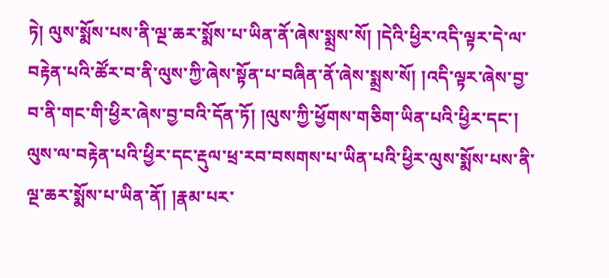ཏེ། ལུས་སྨོས་པས་ནི་ལྔ་ཆར་སྨོས་པ་ཡིན་ནོ་ཞེས་སྨྲས་སོ། །དེའི་ཕྱིར་འདི་ལྟར་དེ་ལ་བརྟེན་པའི་ཚོར་བ་ནི་ལུས་ཀྱི་ཞེས་སྟོན་པ་བཞིན་ནོ་ཞེས་སྨྲས་སོ། །འདི་ལྟར་ཞེས་བྱ་བ་ནི་གང་གི་ཕྱིར་ཞེས་བྱ་བའི་དོན་ཏོ། །ལུས་ཀྱི་ཕྱོགས་གཅིག་ཡིན་པའི་ཕྱིར་དང་། ལུས་ལ་བརྟེན་པའི་ཕྱིར་དང་རྡུལ་ཕྲ་རབ་བསགས་པ་ཡིན་པའི་ཕྱིར་ལུས་སྨོས་པས་ནི་ལྔ་ཆར་སྨོས་པ་ཡིན་ནོ། །རྣམ་པར་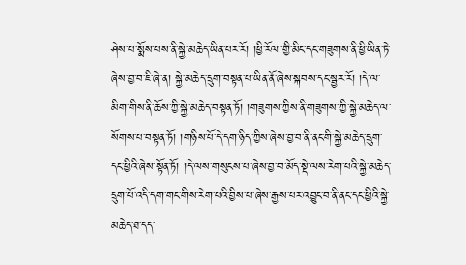ཤེས་པ་སྨོས་པས་ནི་སྐྱེ་མཆེད་ཡིན་པར་རོ། །ཕྱི་རོལ་གྱི་མིང་དང་གཟུགས་ནི་ཕྱི་ཡིན་ཏེ་ཞེས་བྱ་བ་ཇི་ཞེ་ན། སྐྱེ་མཆེད་དྲུག་བསྟན་པ་ཡིན་ནོ་ཞེས་སྐབས་དང་སྦྱར་རོ། །དེ་ལ་མིག་གིས་ནི་ཆོས་ཀྱི་སྐྱེ་མཆེད་བསྟན་ཏོ། །གཟུགས་ཀྱིས་ནི་གཟུགས་ཀྱི་སྐྱེ་མཆེད་ལ་སོགས་པ་བསྟན་ཏོ། །གཉིས་པོ་དེ་དག་ཉིད་ཀྱིས་ཞེས་བྱ་བ་ནི་ནང་གི་སྐྱེ་མཆེད་དྲུག་དང་ཕྱིའི་ཞེས་སྟོན་ཏོ། །དེ་ལས་གསུངས་པ་ཞེས་བྱ་བ་མོད་སྡེ་ལས་རེག་པའི་སྐྱེ་མཆེད་དྲུག་པོ་འདི་དག་གང་གིས་རེག་པའི་བྱིས་པ་ཞེས་རྒྱས་པར་འབྱུང་བ་ནི་ནང་དང་ཕྱིའི་སྐྱེ་མཆེད་ཐ་དད་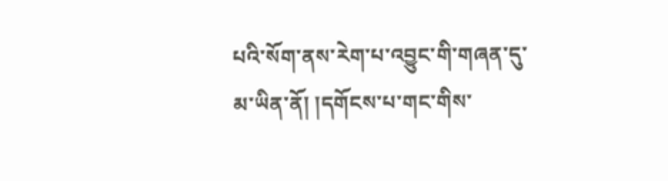པའི་སོག་ནས་རེག་པ་འབྱུང་གི་གཞན་དུ་མ་ཡིན་ནོ། །དགོངས་པ་གང་གིས་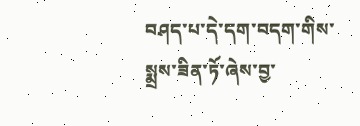བཤད་པ་དེ་དག་བདག་གིས་སྨྲས་ཟིན་ཏོ་ཞེས་བྱ་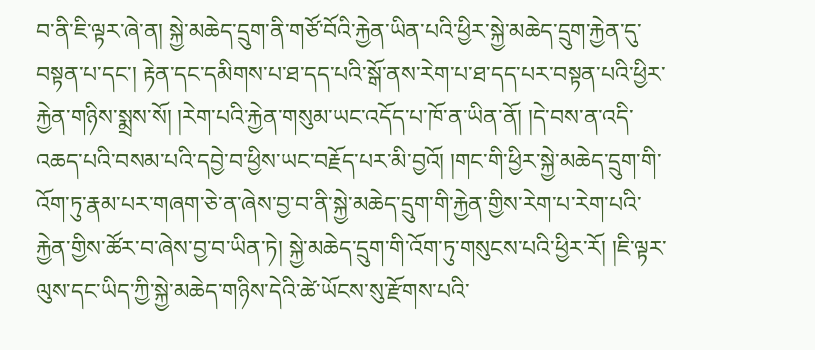བ་ནི་ཇི་ལྟར་ཞེ་ན། སྐྱེ་མཆེད་དྲུག་ནི་གཙོ་བོའི་རྐྱེན་ཡིན་པའི་ཕྱིར་སྐྱེ་མཆེད་དྲུག་རྐྱེན་དུ་བསྟན་པ་དང་། རྟེན་དང་དམིགས་པ་ཐ་དད་པའི་སྒོ་ནས་རེག་པ་ཐ་དད་པར་བསྟན་པའི་ཕྱིར་རྐྱེན་གཉིས་སྨྲས་སོ། །རེག་པའི་རྐྱེན་གསུམ་ཡང་འདོད་པ་ཁོ་ན་ཡིན་ནོ། །དེ་བས་ན་འདི་འཆད་པའི་བསམ་པའི་དབྱེ་བ་ཕྱིས་ཡང་བརྗོད་པར་མི་བྱའོ། །གང་གི་ཕྱིར་སྐྱེ་མཆེད་དྲུག་གི་འོག་ཏུ་རྣམ་པར་གཞག་ཅེ་ན་ཞེས་བྱ་བ་ནི་སྐྱེ་མཆེད་དྲུག་གི་རྐྱེན་གྱིས་རེག་པ་རེག་པའི་རྐྱེན་གྱིས་ཚོར་བ་ཞེས་བྱ་བ་ཡིན་ཏེ། སྐྱེ་མཆེད་དྲུག་གི་འོག་ཏུ་གསུངས་པའི་ཕྱིར་རོ། །ཇི་ལྟར་ལུས་དང་ཡིད་ཀྱི་སྐྱེ་མཆེད་གཉིས་དེའི་ཚེ་ཡོངས་སུ་རྫོགས་པའི་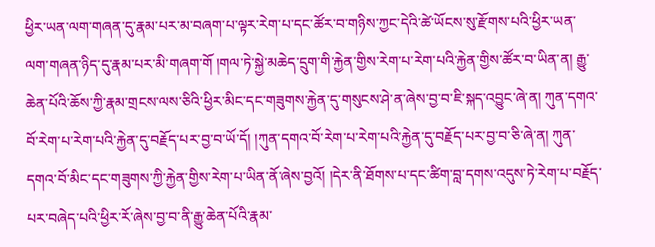ཕྱིར་ཡན་ལག་གཞན་དུ་རྣམ་པར་མ་བཞག་པ་ལྟར་རེག་པ་དང་ཚོར་བ་གཉིས་ཀྱང་དེའི་ཚེ་ཡོངས་སུ་རྫོགས་པའི་ཕྱིར་ཡན་
ལག་གཞན་ཉིད་དུ་རྣམ་པར་མི་གཞག་གོ །གལ་ཏེ་སྐྱེ་མཆེད་དྲུག་གི་རྐྱེན་གྱིས་རེག་པ་རེག་པའི་རྐྱེན་གྱིས་ཚོར་བ་ཡིན་ན། རྒྱུ་ཆེན་པོའི་ཆོས་ཀྱི་རྣམ་གྲངས་ལས་ཅིའི་ཕྱིར་མིང་དང་གཟུགས་རྐྱེན་དུ་གསུངས་ཤེ་ན་ཞེས་བྱ་བ་ཇི་སྐད་འབྱུང་ཞེ་ན། ཀུན་དགའ་བོ་རེག་པ་རེག་པའི་རྐྱེན་དུ་བརྗོད་པར་བྱ་བ་ཡོ་དོ། །ཀུན་དགའ་བོ་རེག་པ་རེག་པའི་རྐྱེན་དུ་བརྗོད་པར་བྱ་བ་ཅི་ཞེ་ན། ཀུན་དགའ་བོ་མིང་དང་གཟུགས་ཀྱི་རྐྱེན་གྱིས་རེག་པ་ཡིན་ནོ་ཞེས་བྱའོ། །དེར་ནི་ཐོགས་པ་དང་ཚིག་བླ་དགས་འདུས་ཏེ་རེག་པ་བརྗོད་པར་བཞེད་པའི་ཕྱིར་རོ་ཞེས་བྱ་བ་ནི་རྒྱུ་ཆེན་པོའི་རྣམ་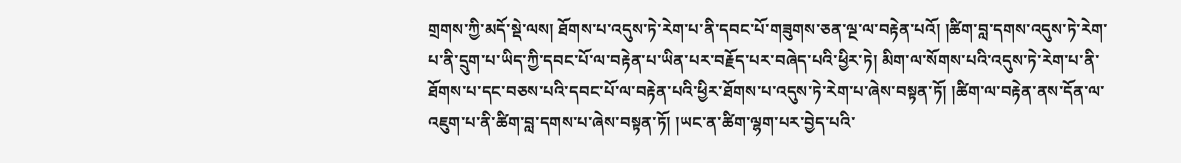གྲགས་ཀྱི་མདོ་སྡེ་ལས། ཐོགས་པ་འདུས་ཏེ་རེག་པ་ནི་དབང་པོ་གཟུགས་ཅན་ལྔ་ལ་བརྟེན་པའོ། །ཚིག་བླ་དགས་འདུས་ཏེ་རེག་པ་ནི་དྲུག་པ་ཡིད་ཀྱི་དབང་པོ་ལ་བརྟེན་པ་ཡིན་པར་བརྗོད་པར་བཞེད་པའི་ཕྱིར་ཏེ། མིག་ལ་སོགས་པའི་འདུས་ཏེ་རེག་པ་ནི་ཐོགས་པ་དང་བཅས་པའི་དབང་པོ་ལ་བརྟེན་པའི་ཕྱིར་ཐོགས་པ་འདུས་ཏེ་རེག་པ་ཞེས་བསྟན་ཏོ། །ཚིག་ལ་བརྟེན་ནས་དོན་ལ་འཇུག་པ་ནི་ཚིག་བླ་དགས་པ་ཞེས་བསྟན་ཏོ། །ཡང་ན་ཚིག་ལྷག་པར་བྱེད་པའི་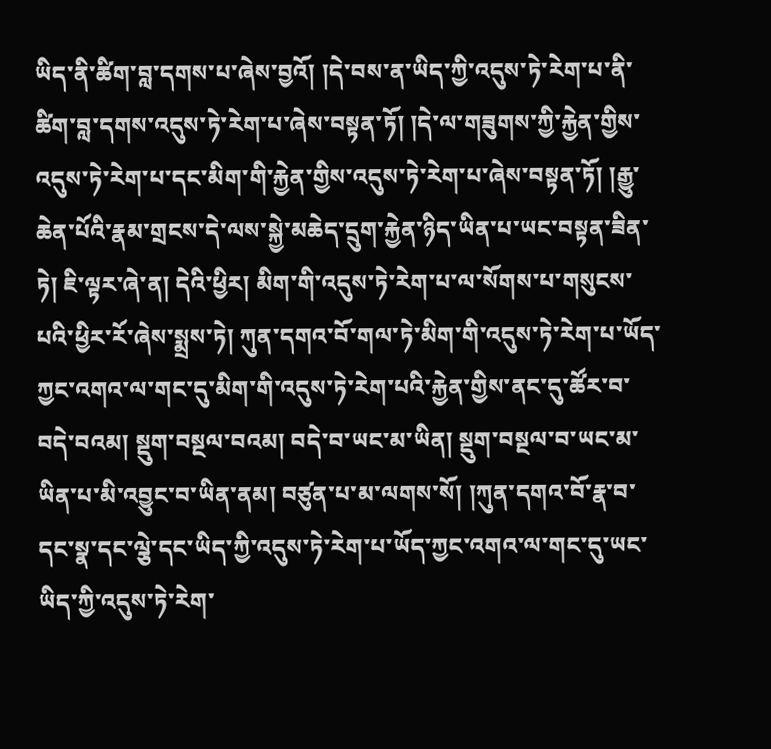ཡིད་ནི་ཚིག་བླ་དགས་པ་ཞེས་བྱའོ། །དེ་བས་ན་ཡིད་ཀྱི་འདུས་ཏེ་རེག་པ་ནི་ཚིག་བླ་དགས་འདུས་ཏེ་རེག་པ་ཞེས་བསྟན་ཏོ། །དེ་ལ་གཟུགས་ཀྱི་རྐྱེན་གྱིས་འདུས་ཏེ་རེག་པ་དང་མིག་གི་རྐྱེན་གྱིས་འདུས་ཏེ་རེག་པ་ཞེས་བསྟན་ཏོ། །རྒྱུ་ཆེན་པོའི་རྣམ་གྲངས་དེ་ལས་སྐྱེ་མཆེད་དྲུག་རྐྱེན་ཉིད་ཡིན་པ་ཡང་བསྟན་ཟིན་ཏེ། ཇི་ལྟར་ཞེ་ན། དེའི་ཕྱིར། མིག་གི་འདུས་ཏེ་རེག་པ་ལ་སོགས་པ་གསུངས་པའི་ཕྱིར་རོ་ཞེས་སྨྲས་ཏེ། ཀུན་དགའ་བོ་གལ་ཏེ་མིག་གི་འདུས་ཏེ་རེག་པ་ཡོད་ཀྱང་འགའ་ལ་གང་དུ་མིག་གི་འདུས་ཏེ་རེག་པའི་རྐྱེན་གྱིས་ནང་དུ་ཚོར་བ་བདེ་བའམ། སྡུག་བསྔལ་བའམ། བདེ་བ་ཡང་མ་ཡིན། སྡུག་བསྔལ་བ་ཡང་མ་ཡིན་པ་མི་འབྱུང་བ་ཡིན་ནམ། བཙུན་པ་མ་ལགས་སོ། །ཀུན་དགའ་བོ་རྣ་བ་དང་སྣ་དང་ལྕེ་དང་ཡིད་ཀྱི་འདུས་ཏེ་རེག་པ་ཡོད་ཀྱང་འགའ་ལ་གང་དུ་ཡང་ཡིད་ཀྱི་འདུས་ཏེ་རེག་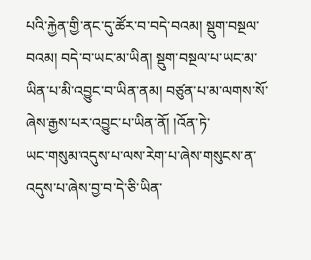པའི་རྐྱེན་གྱི་ནང་དུ་ཚོར་བ་བདེ་བའམ། སྡུག་བསྔལ་བའམ། བདེ་བ་ཡང་མ་ཡིན། སྡུག་བསྔལ་པ་ཡང་མ་ཡིན་པ་མི་འབྱུང་བ་ཡིན་ནམ། བཙུན་པ་མ་ལགས་སོ་ཞེས་རྒྱས་པར་འབྱུང་པ་ཡིན་ནོ། །འོན་ཏེ་
ཡང་གསུམ་འདུས་པ་ལས་རེག་པ་ཞེས་གསུངས་ན་འདུས་པ་ཞེས་བྱ་བ་དེ་ཅི་ཡིན་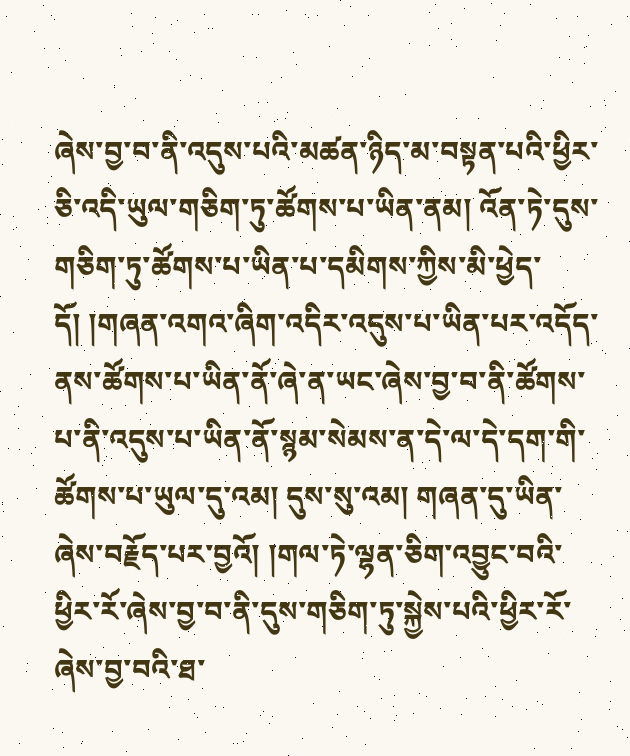ཞེས་བྱ་བ་ནི་འདུས་པའི་མཚན་ཉིད་མ་བསྟན་པའི་ཕྱིར་ཅི་འདི་ཡུལ་གཅིག་ཏུ་ཚོགས་པ་ཡིན་ནམ། འོན་ཏེ་དུས་གཅིག་ཏུ་ཚོགས་པ་ཡིན་པ་དམིགས་ཀྱིས་མི་ཕྱེད་དོ། །གཞན་འགའ་ཞིག་འདིར་འདུས་པ་ཡིན་པར་འདོད་ནས་ཚོགས་པ་ཡིན་ནོ་ཞེ་ན་ཡང་ཞེས་བྱ་བ་ནི་ཚོགས་པ་ནི་འདུས་པ་ཡིན་ནོ་སྙམ་སེམས་ན་དེ་ལ་དེ་དག་གི་ཚོགས་པ་ཡུལ་དུ་འམ། དུས་སུ་འམ། གཞན་དུ་ཡིན་ཞེས་བརྗོད་པར་བྱའོ། །གལ་ཏེ་ལྷན་ཅིག་འབྱུང་བའི་ཕྱིར་རོ་ཞེས་བྱ་བ་ནི་དུས་གཅིག་ཏུ་སྐྱེས་པའི་ཕྱིར་རོ་ཞེས་བྱ་བའི་ཐ་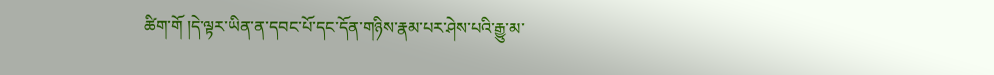ཚིག་གོ །དེ་ལྟར་ཡིན་ན་དབང་པོ་དང་དོན་གཉིས་རྣམ་པར་ཤེས་པའི་རྒྱུ་མ་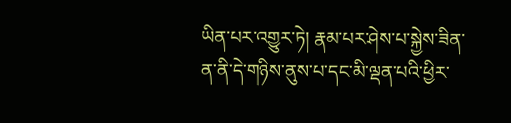ཡིན་པར་འགྱུར་ཏེ། རྣམ་པར་ཤེས་པ་སྐྱེས་ཟིན་ན་ནི་དེ་གཉིས་ནུས་པ་དང་མི་ལྡན་པའི་ཕྱིར་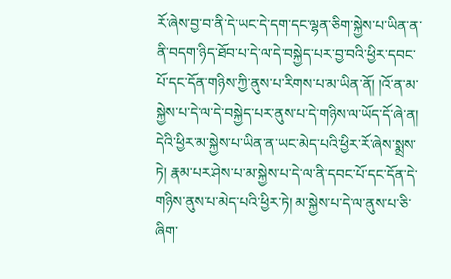རོ་ཞེས་བྱ་བ་ནི་དེ་ཡང་དེ་དག་དང་ལྷན་ཅིག་སྐྱེས་པ་ཡིན་ན་ནི་བདག་ཉིད་ཐོབ་པ་དེ་ལ་དེ་བསྐྱེད་པར་བྱ་བའི་ཕྱིར་དབང་པོ་དང་དོན་གཉིས་ཀྱི་ནུས་པ་རིགས་པ་མ་ཡིན་ནོ། །འོ་ན་མ་སྐྱེས་པ་དེ་ལ་དེ་བསྐྱེད་པར་ནུས་པ་དེ་གཉིས་ལ་ཡོད་དོ་ཞེ་ན། དེའི་ཕྱིར་མ་སྐྱེས་པ་ཡིན་ན་ཡང་མེད་པའི་ཕྱིར་རོ་ཞེས་སྨྲས་ཏེ། རྣམ་པར་ཤེས་པ་མ་སྐྱེས་པ་དེ་ལ་ནི་དབང་པོ་དང་དོན་དེ་གཉིས་ནུས་པ་མེད་པའི་ཕྱིར་ཏེ། མ་སྐྱེས་པ་དེ་ལ་ནུས་པ་ཅི་ཞིག་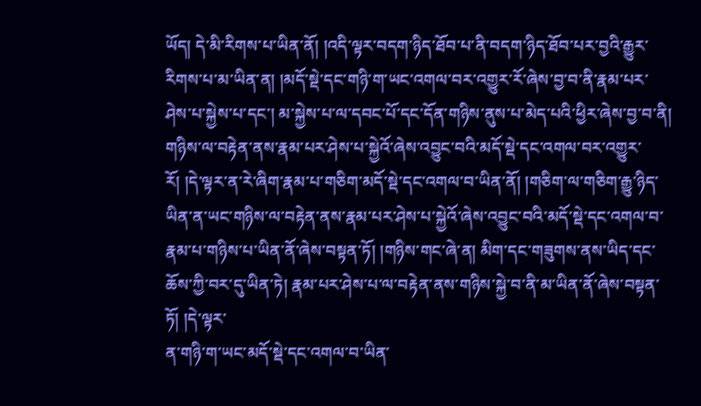ཡོད། དེ་མི་རིགས་པ་ཡིན་ནོ། །འདི་ལྟར་བདག་ཉིད་ཐོབ་པ་ནི་བདག་ཉིད་ཐོབ་པར་བྱའི་རྒྱུར་རིགས་པ་མ་ཡིན་ན། །མདོ་སྡེ་དང་གཉི་ག་ཡང་འགལ་བར་འགྱུར་རོ་ཞེས་བྱ་བ་ནི་རྣམ་པར་ཤེས་པ་སྐྱེས་པ་དང་། མ་སྐྱེས་པ་ལ་དབང་པོ་དང་དོན་གཉིས་ནུས་པ་མེད་པའི་ཕྱིར་ཞེས་བྱ་བ་ནི། གཉིས་ལ་བརྟེན་ནས་རྣམ་པར་ཤེས་པ་སྐྱེའོ་ཞེས་འབྱུང་བའི་མདོ་སྡེ་དང་འགལ་བར་འགྱུར་རོ། །དེ་ལྟར་ན་རེ་ཞིག་རྣམ་པ་གཅིག་མདོ་སྡེ་དང་འགལ་བ་ཡིན་ནོ། །གཅིག་ལ་གཅིག་རྒྱུ་ཉིད་ཡིན་ན་ཡང་གཉིས་ལ་བརྟེན་ནས་རྣམ་པར་ཤེས་པ་སྐྱེའོ་ཞེས་འབྱུང་བའི་མདོ་སྡེ་དང་འགལ་བ་རྣམ་པ་གཉིས་པ་ཡིན་ནོ་ཞེས་བསྟན་ཏོ། །གཉིས་གང་ཞེ་ན། མིག་དང་གཟུགས་ནས་ཡིད་དང་ཆོས་ཀྱི་བར་དུ་ཡིན་ཏེ། རྣམ་པར་ཤེས་པ་ལ་བརྟེན་ནས་གཉིས་སྐྱེ་བ་ནི་མ་ཡིན་ནོ་ཞེས་བསྟན་ཏོ། །དེ་ལྟར་
ན་གཉི་ག་ཡང་མདོ་སྡེ་དང་འགལ་བ་ཡིན་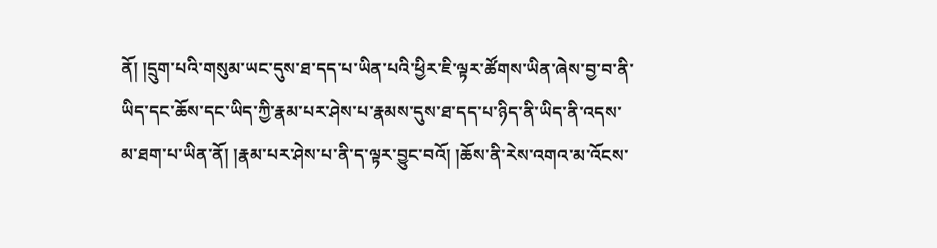ནོ། །དྲུག་པའི་གསུམ་ཡང་དུས་ཐ་དད་པ་ཡིན་པའི་ཕྱིར་ཇི་ལྟར་ཚོགས་ཡིན་ཞེས་བྱ་བ་ནི་ཡིད་དང་ཆོས་དང་ཡིད་ཀྱི་རྣམ་པར་ཤེས་པ་རྣམས་དུས་ཐ་དད་པ་ཉིད་ནི་ཡིད་ནི་འདས་མ་ཐག་པ་ཡིན་ནོ། །རྣམ་པར་ཤེས་པ་ནི་ད་ལྟར་བྱུང་བའོ། །ཆོས་ནི་རེས་འགའ་མ་འོངས་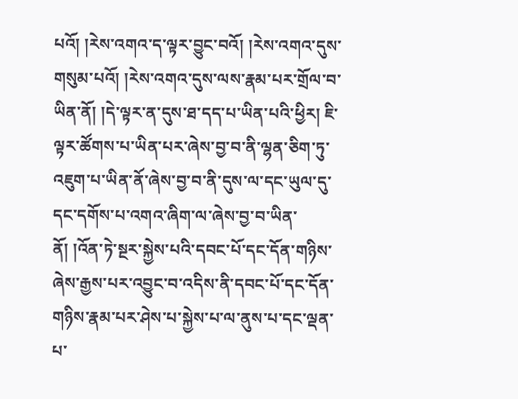པའོ། །རེས་འགའ་ད་ལྟར་བྱུང་བའོ། །རེས་འགའ་དུས་གསུམ་པའོ། །རེས་འགའ་དུས་ལས་རྣམ་པར་གྲོལ་བ་ཡིན་ནོ། །དེ་ལྟར་ན་དུས་ཐ་དད་པ་ཡིན་པའི་ཕྱིར། ཇི་ལྟར་ཚོགས་པ་ཡིན་པར་ཞེས་བྱ་བ་ནི་ལྷན་ཅིག་ཏུ་འཇུག་པ་ཡིན་ནོ་ཞེས་བྱ་བ་ནི་དུས་ལ་དང་ཡུལ་དུ་དང་དགོས་པ་འགའ་ཞིག་ལ་ཞེས་བྱ་བ་ཡིན་ནོ། །འོན་ཏེ་སྔར་སྐྱེས་པའི་དབང་པོ་དང་དོན་གཉིས་ཞེས་རྒྱས་པར་འབྱུང་བ་འདིས་ནི་དབང་པོ་དང་དོན་གཉིས་རྣམ་པར་ཤེས་པ་སྐྱེས་པ་ལ་ནུས་པ་དང་ལྡན་པ་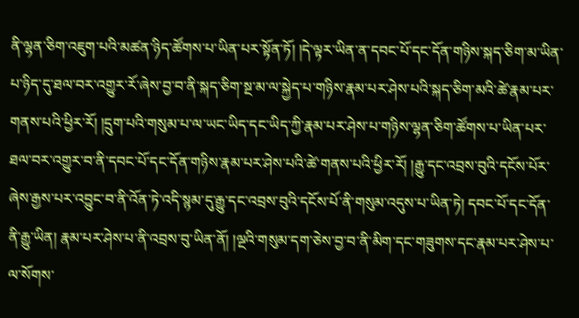ནི་ལྷན་ཅིག་འཇུག་པའི་མཚན་ཉིད་ཚོགས་པ་ཡིན་པར་སྟོན་ཏོ། །དེ་ལྟར་ཡིན་ན་དབང་པོ་དང་དོན་གཉིས་སྐད་ཅིག་མ་ཡིན་པ་ཉིད་དུ་ཐལ་བར་འགྱུར་རོ་ཞེས་བྱ་བ་ནི་སྐད་ཅིག་སྔ་མ་ལ་སྐྱེད་པ་གཉིས་རྣམ་པར་ཤེས་པའི་སྐད་ཅིག་མའི་ཚེ་རྣམ་པར་གནས་པའི་ཕྱིར་རོ། །དྲུག་པའི་གསུམ་པ་ལ་ཡང་ཡིད་དང་ཡིད་ཀྱི་རྣམ་པར་ཤེས་པ་གཉིས་ལྷན་ཅིག་ཚོགས་པ་ཡིན་པར་ཐལ་བར་འགྱུར་བ་ནི་དབང་པོ་དང་དོན་གཉིས་རྣམ་པར་ཤེས་པའི་ཚེ་གནས་པའི་ཕྱིར་རོ། །རྒྱུ་དང་འབྲས་བུའི་དངོས་པོར་ཞེས་རྒྱས་པར་འབྱུང་བ་ནི་འོན་ཏེ་འདི་སྙམ་དུ་རྒྱུ་དང་འབྲས་བུའི་དངོས་པོ་ནི་གསུམ་འདུས་པ་ཡིན་ཏེ། དབང་པོ་དང་དོན་ནི་རྒྱུ་ཡིན། རྣམ་པར་ཤེས་པ་ནི་འབྲས་བུ་ཡིན་ནོ། །ལྔའི་གསུམ་དག་ཅེས་བྱ་བ་ནི་མིག་དང་གཟུགས་དང་རྣམ་པར་ཤེས་པ་ལ་སོགས་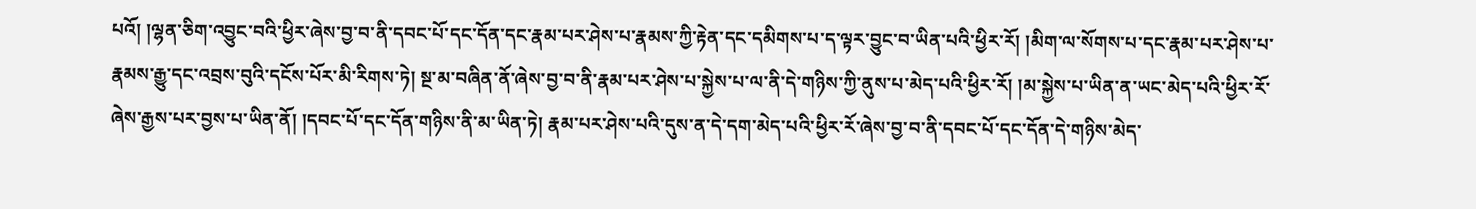པའོ། །ལྷན་ཅིག་འབྱུང་བའི་ཕྱིར་ཞེས་བྱ་བ་ནི་དབང་པོ་དང་དོན་དང་རྣམ་པར་ཤེས་པ་རྣམས་ཀྱི་རྟེན་དང་དམིགས་པ་ད་ལྟར་བྱུང་བ་ཡིན་པའི་ཕྱིར་རོ། །མིག་ལ་སོགས་པ་དང་རྣམ་པར་ཤེས་པ་རྣམས་རྒྱུ་དང་འབྲས་བུའི་དངོས་པོར་མི་རིགས་ཏེ། སྔ་མ་བཞིན་ནོ་ཞེས་བྱ་བ་ནི་རྣམ་པར་ཤེས་པ་སྐྱེས་པ་ལ་ནི་དེ་གཉིས་ཀྱི་ནུས་པ་མེད་པའི་ཕྱིར་རོ། །མ་སྐྱེས་པ་ཡིན་ན་ཡང་མེད་པའི་ཕྱིར་རོ་ཞེས་རྒྱས་པར་བྱས་པ་ཡིན་ནོ། །དབང་པོ་དང་དོན་གཉིས་ནི་མ་ཡིན་ཏེ། རྣམ་པར་ཤེས་པའི་དུས་ན་དེ་དག་མེད་པའི་ཕྱིར་རོ་ཞེས་བྱ་བ་ནི་དབང་པོ་དང་དོན་དེ་གཉིས་མེད་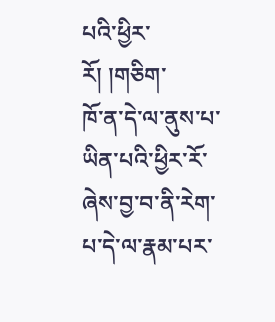པའི་ཕྱིར་རོ། །གཅིག་
ཁོ་ན་དེ་ལ་ནུས་པ་ཡིན་པའི་ཕྱིར་རོ་ཞེས་བྱ་བ་ནི་རེག་པ་དེ་ལ་རྣམ་པར་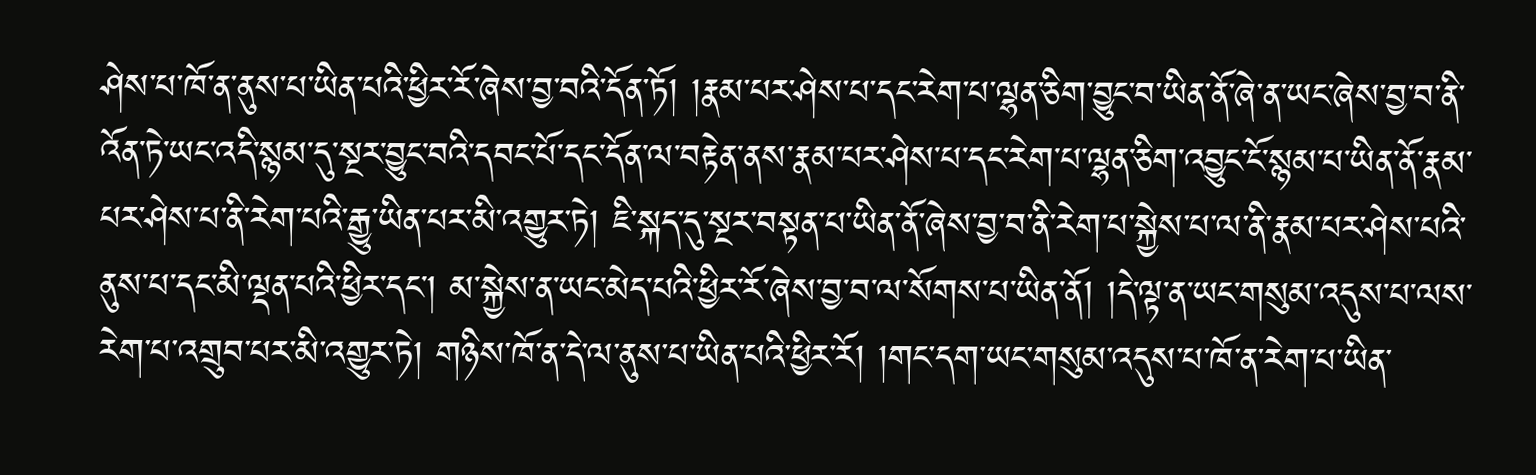ཤེས་པ་ཁོ་ན་ནུས་པ་ཡིན་པའི་ཕྱིར་རོ་ཞེས་བྱ་བའི་དོན་ཏོ། །རྣམ་པར་ཤེས་པ་དང་རེག་པ་ལྷན་ཅིག་བྱུང་བ་ཡིན་ནོ་ཞེ་ན་ཡང་ཞེས་བྱ་བ་ནི་འོན་ཏེ་ཡང་འདི་སྙམ་དུ་སྔར་བྱུང་བའི་དབང་པོ་དང་དོན་ལ་བརྟེན་ནས་རྣམ་པར་ཤེས་པ་དང་རེག་པ་ལྷན་ཅིག་འབྱུང་ངོ་སྙམ་པ་ཡིན་ནོ་རྣམ་པར་ཤེས་པ་ནི་རེག་པའི་རྒྱུ་ཡིན་པར་མི་འགྱུར་ཏེ། ཇི་སྐད་དུ་སྔར་བསྟན་པ་ཡིན་ནོ་ཞེས་བྱ་བ་ནི་རེག་པ་སྐྱེས་པ་ལ་ནི་རྣམ་པར་ཤེས་པའི་ནུས་པ་དང་མི་ལྡན་པའི་ཕྱིར་དང་། མ་སྐྱེས་ན་ཡང་མེད་པའི་ཕྱིར་རོ་ཞེས་བྱ་བ་ལ་སོགས་པ་ཡིན་ནོ། །དེ་ལྟ་ན་ཡང་གསུམ་འདུས་པ་ལས་རེག་པ་འགྲུབ་པར་མི་འགྱུར་ཏེ། གཉིས་ཁོ་ན་དེ་ལ་ནུས་པ་ཡིན་པའི་ཕྱིར་རོ། །གང་དག་ཡང་གསུམ་འདུས་པ་ཁོ་ན་རེག་པ་ཡིན་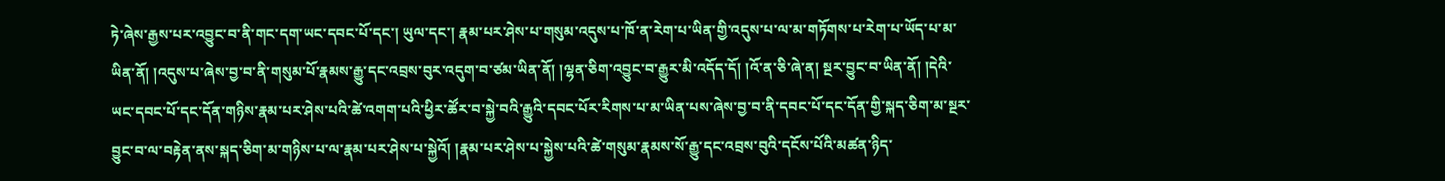ཏེ་ཞེས་རྒྱས་པར་འབྱུང་བ་ནི་གང་དག་ཡང་དབང་པོ་དང་། ཡུལ་དང་། རྣམ་པར་ཤེས་པ་གསུམ་འདུས་པ་ཁོ་ན་རེག་པ་ཡིན་གྱི་འདུས་པ་ལ་མ་གཏོགས་པ་རེག་པ་ཡོད་པ་མ་ཡིན་ནོ། །འདུས་པ་ཞེས་བྱ་བ་ནི་གསུམ་པོ་རྣམས་རྒྱུ་དང་འབྲས་བུར་འདུག་བ་ཙམ་ཡིན་ནོ། །ལྷན་ཅིག་འབྱུང་བ་རྒྱུར་མི་འདོད་དོ། །འོ་ན་ཅི་ཞེ་ན། སྔར་བྱུང་བ་ཡིན་ནོ། །དེའི་ཡང་དབང་པོ་དང་དོན་གཉིས་རྣམ་པར་ཤེས་པའི་ཚེ་འགག་པའི་ཕྱིར་ཚོར་བ་སྐྱེ་བའི་རྒྱུའི་དབང་པོར་རིགས་པ་མ་ཡིན་པས་ཞེས་བྱ་བ་ནི་དབང་པོ་དང་དོན་གྱི་སྐད་ཅིག་མ་སྔར་བྱུང་བ་ལ་བརྟེན་ནས་སྐད་ཅིག་མ་གཉིས་པ་ལ་རྣམ་པར་ཤེས་པ་སྐྱེའོ། །རྣམ་པར་ཤེས་པ་སྐྱེས་པའི་ཚེ་གསུམ་རྣམས་སོ་རྒྱུ་དང་འབྲས་བུའི་དངོས་པོའི་མཚན་ཉིད་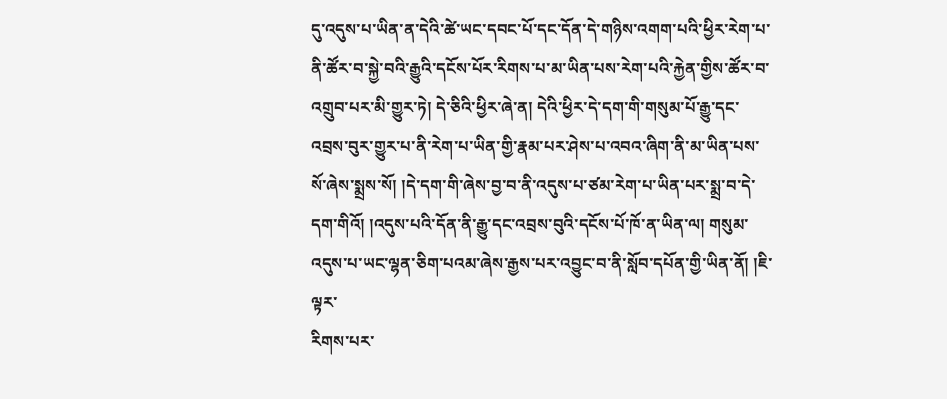དུ་འདུས་པ་ཡིན་ན་དེའི་ཚེ་ཡང་དབང་པོ་དང་དོན་དེ་གཉིས་འགག་པའི་ཕྱིར་རེག་པ་ནི་ཚོར་བ་སྐྱེ་བའི་རྒྱུའི་དངོས་པོར་རིགས་པ་མ་ཡིན་པས་རེག་པའི་རྐྱེན་གྱིས་ཚོར་བ་འགྲུབ་པར་མི་གྱུར་ཏེ། དེ་ཅིའི་ཕྱིར་ཞེ་ན། དེའི་ཕྱིར་དེ་དག་གི་གསུམ་པོ་རྒྱུ་དང་འབྲས་བུར་གྱུར་པ་ནི་རེག་པ་ཡིན་གྱི་རྣམ་པར་ཤེས་པ་འབའ་ཞིག་ནི་མ་ཡིན་པས་སོ་ཞེས་སྨྲས་སོ། །དེ་དག་གི་ཞེས་བྱ་བ་ནི་འདུས་པ་ཙམ་རེག་པ་ཡིན་པར་སྨྲ་བ་དེ་དག་གིའོ། །འདུས་པའི་དོན་ནི་རྒྱུ་དང་འབྲས་བུའི་དངོས་པོ་ཁོ་ན་ཡིན་ལ། གསུམ་འདུས་པ་ཡང་ལྷན་ཅིག་པའམ་ཞེས་རྒྱས་པར་འབྱུང་བ་ནི་སློབ་དཔོན་གྱི་ཡིན་ནོ། །ཇི་ལྟར་
རིགས་པར་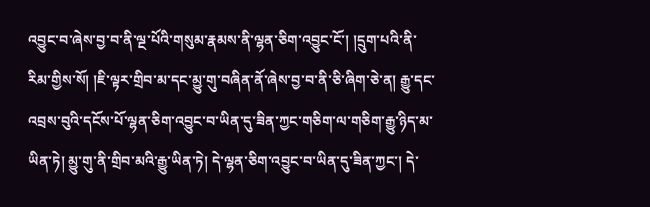འབྱུང་བ་ཞེས་བྱ་བ་ནི་ལྔ་པོའི་གསུམ་རྣམས་ནི་ལྷན་ཅིག་འབྱུང་ངོ་། །དྲུག་པའི་ནི་རིམ་གྱིས་སོ། །ཇི་ལྟར་གྲིབ་མ་དང་མྱུ་གུ་བཞིན་ནོ་ཞེས་བྱ་བ་ནི་ཅི་ཞིག་ཅེ་ན། རྒྱུ་དང་འབྲས་བུའི་དངོས་པོ་ལྷན་ཅིག་འབྱུང་བ་ཡིན་དུ་ཟིན་ཀྱང་གཅིག་ལ་གཅིག་རྒྱུ་ཉིད་མ་ཡིན་ཏེ། མྱུ་གུ་ནི་གྲིབ་མའི་རྒྱུ་ཡིན་ཏེ། དེ་ལྷན་ཅིག་འབྱུང་བ་ཡིན་དུ་ཟིན་ཀྱང་། དེ་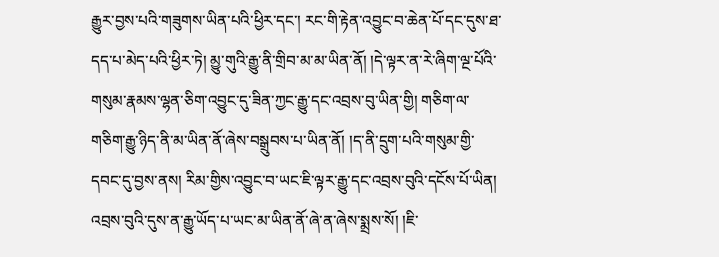རྒྱུར་བྱས་པའི་གཟུགས་ཡིན་པའི་ཕྱིར་དང་། རང་གི་རྟེན་འབྱུང་བ་ཆེན་པོ་དང་དུས་ཐ་དད་པ་མེད་པའི་ཕྱིར་ཏེ། མྱུ་གུའི་རྒྱུ་ནི་གྲིབ་མ་མ་ཡིན་ནོ། །དེ་ལྟར་ན་རེ་ཞིག་ལྔ་པོའི་གསུམ་རྣམས་ལྷན་ཅིག་འབྱུང་དུ་ཟིན་ཀྱང་རྒྱུ་དང་འབྲས་བུ་ཡིན་གྱི། གཅིག་ལ་གཅིག་རྒྱུ་ཉིད་ནི་མ་ཡིན་ནོ་ཞེས་བསྒྲུབས་པ་ཡིན་ནོ། །ད་ནི་དྲུག་པའི་གསུམ་གྱི་དབང་དུ་བྱས་ནས། རིམ་གྱིས་འབྱུང་བ་ཡང་ཇི་ལྟར་རྒྱུ་དང་འབྲས་བུའི་དངོས་པོ་ཡིན། འབྲས་བུའི་དུས་ན་རྒྱུ་ཡོད་པ་ཡང་མ་ཡིན་ནོ་ཞེ་ན་ཞེས་སྨྲས་སོ། །ཇི་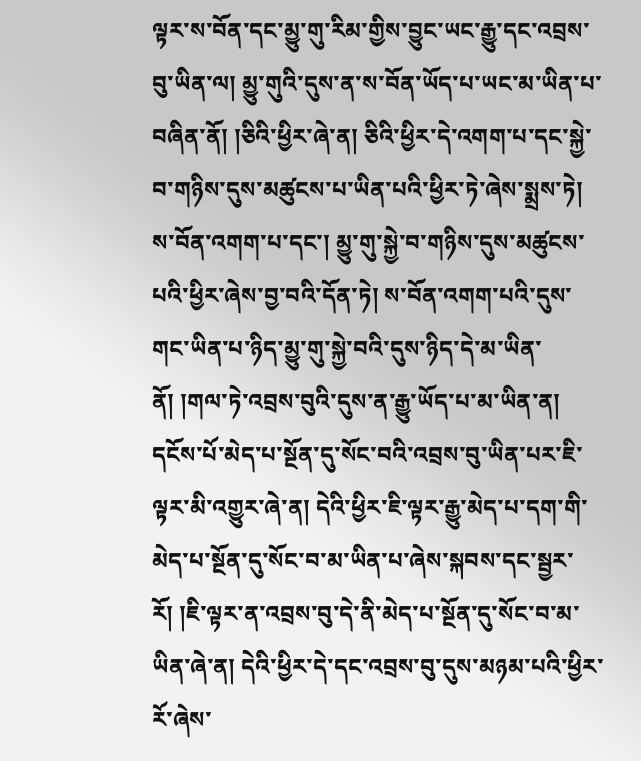ལྟར་ས་བོན་དང་མྱུ་གུ་རིམ་གྱིས་བྱུང་ཡང་རྒྱུ་དང་འབྲས་བུ་ཡིན་ལ། མྱུ་གུའི་དུས་ན་ས་བོན་ཡོད་པ་ཡང་མ་ཡིན་པ་བཞིན་ནོ། །ཅིའི་ཕྱིར་ཞེ་ན། ཅིའི་ཕྱིར་དེ་འགག་པ་དང་སྐྱེ་བ་གཉིས་དུས་མཚུངས་པ་ཡིན་པའི་ཕྱིར་ཏེ་ཞེས་སྨྲས་ཏེ། ས་བོན་འགག་པ་དང་། མྱུ་གུ་སྐྱེ་བ་གཉིས་དུས་མཚུངས་པའི་ཕྱིར་ཞེས་བྱ་བའི་དོན་ཏེ། ས་བོན་འགག་པའི་དུས་གང་ཡིན་པ་ཉིད་མྱུ་གུ་སྐྱེ་བའི་དུས་ཉིད་དེ་མ་ཡིན་ནོ། །གལ་ཏེ་འབྲས་བུའི་དུས་ན་རྒྱུ་ཡོད་པ་མ་ཡིན་ན། དངོས་པོ་མེད་པ་སྔོན་དུ་སོང་བའི་འབྲས་བུ་ཡིན་པར་ཇི་ལྟར་མི་འགྱུར་ཞེ་ན། དེའི་ཕྱིར་ཇི་ལྟར་རྒྱུ་མེད་པ་དག་གི་མེད་པ་སྔོན་དུ་སོང་བ་མ་ཡིན་པ་ཞེས་སྐབས་དང་སྦྱར་རོ། །ཇི་ལྟར་ན་འབྲས་བུ་དེ་ནི་མེད་པ་སྔོན་དུ་སོང་བ་མ་ཡིན་ཞེ་ན། དེའི་ཕྱིར་དེ་དང་འབྲས་བུ་དུས་མཉམ་པའི་ཕྱིར་རོ་ཞེས་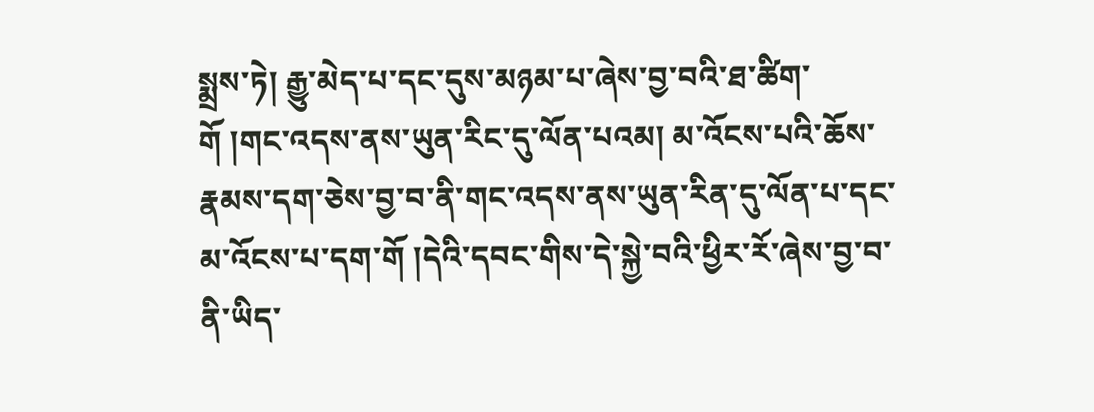སྨྲས་ཏེ། རྒྱུ་མེད་པ་དང་དུས་མཉམ་པ་ཞེས་བྱ་བའི་ཐ་ཚིག་གོ །གང་འདས་ནས་ཡུན་རིང་དུ་ལོན་པའམ། མ་འོངས་པའི་ཆོས་རྣམས་དག་ཅེས་བྱ་བ་ནི་གང་འདས་ནས་ཡུན་རིན་དུ་ལོན་པ་དང་མ་འོངས་པ་དག་གོ །དེའི་དབང་གིས་དེ་སྐྱེ་བའི་ཕྱིར་རོ་ཞེས་བྱ་བ་ནི་ཡིད་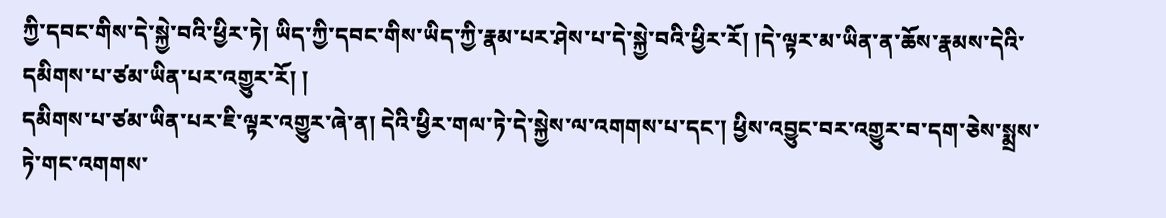ཀྱི་དབང་གིས་དེ་སྐྱེ་བའི་ཕྱིར་ཏེ། ཡིད་ཀྱི་དབང་གིས་ཡིད་ཀྱི་རྣམ་པར་ཤེས་པ་དེ་སྐྱེ་བའི་ཕྱིར་རོ། །དེ་ལྟར་མ་ཡིན་ན་ཆོས་རྣམས་དེའི་དམིགས་པ་ཙམ་ཡིན་པར་འགྱུར་རོ། །
དམིགས་པ་ཙམ་ཡིན་པར་ཇི་ལྟར་འགྱུར་ཞེ་ན། དེའི་ཕྱིར་གལ་ཏེ་དེ་སྐྱེས་ལ་འགགས་པ་དང་། ཕྱིས་འབྱུང་བར་འགྱུར་བ་དག་ཅེས་སྨྲས་ཏེ་གང་འགགས་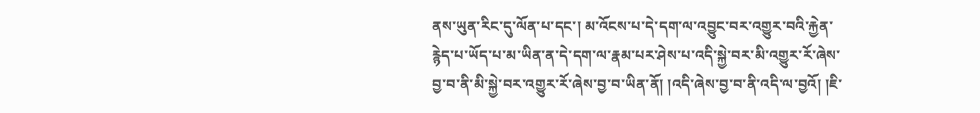ནས་ཡུན་རིང་དུ་ལོན་པ་དང་། མ་འོངས་པ་དེ་དག་ལ་འབྱུང་བར་འགྱུར་བའི་རྐྱེན་རྙེད་པ་ཡོད་པ་མ་ཡིན་ན་དེ་དག་ལ་རྣམ་པར་ཤེས་པ་འདི་སྐྱེ་བར་མི་འགྱུར་རོ་ཞེས་བྱ་བ་ནི་མི་སྐྱེ་བར་འགྱུར་རོ་ཞེས་བྱ་བ་ཡིན་ནོ། །འདི་ཞེས་བྱ་བ་ནི་འདི་ལ་བྱའོ། །ཇི་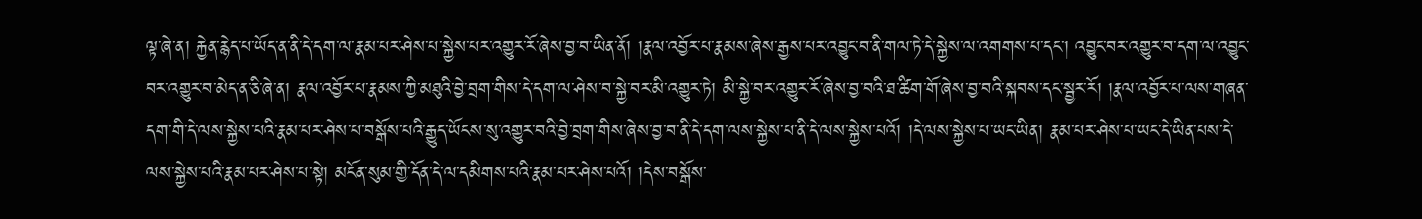ལྟ་ཞེ་ན། རྐྱེན་རྙེད་པ་ཡོད་ན་ནི་དེ་དག་ལ་རྣམ་པར་ཤེས་པ་སྐྱེས་པར་འགྱུར་རོ་ཞེས་བྱ་བ་ཡིན་ནོ། །རྣལ་འབྱོར་པ་རྣམས་ཞེས་རྒྱས་པར་འབྱུང་བ་ནི་གལ་ཏེ་དེ་སྐྱེས་ལ་འགགས་པ་དང་། འབྱུང་བར་འགྱུར་བ་དག་ལ་འབྱུང་བར་འགྱུར་བ་མེད་ན་ཅི་ཞེ་ན། རྣལ་འབྱོར་པ་རྣམས་ཀྱི་མཐུའི་བྱེ་བྲག་གིས་དེ་དག་ལ་ཤེས་བ་སྐྱེ་བར་མི་འགྱུར་ཏེ། མི་སྐྱེ་བར་འགྱུར་རོ་ཞེས་བྱ་བའི་ཐ་ཚིག་གོ་ཞེས་བྱ་བའི་སྐབས་དང་སྦྱར་རོ། །རྣལ་འབྱོར་པ་ལས་གཞན་དག་གི་དེ་ལས་སྐྱེས་པའི་རྣམ་པར་ཤེས་པ་བསྒོས་པའི་རྒྱུད་ཡོངས་སུ་འགྱུར་བའི་བྱེ་བྲག་གིས་ཞེས་བྱ་བ་ནི་དེ་དག་ལས་སྐྱེས་པ་ནི་དེ་ལས་སྐྱེས་པའོ། །དེ་ལས་སྐྱེས་པ་ཡང་ཡིན། རྣམ་པར་ཤེས་པ་ཡང་དེ་ཡིན་པས་དེ་ལས་སྐྱེས་པའི་རྣམ་པར་ཤེས་པ་སྟེ། མངོན་སུམ་གྱི་དོན་དེ་ལ་དམིགས་པའི་རྣམ་པར་ཤེས་པའོ། །དེས་བསྒོས་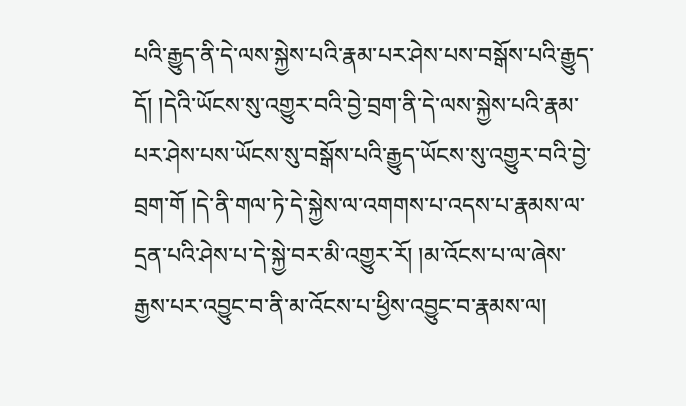པའི་རྒྱུད་ནི་དེ་ལས་སྐྱེས་པའི་རྣམ་པར་ཤེས་པས་བསྒོས་པའི་རྒྱུད་དོ། །དེའི་ཡོངས་སུ་འགྱུར་བའི་བྱེ་བྲག་ནི་དེ་ལས་སྐྱེས་པའི་རྣམ་པར་ཤེས་པས་ཡོངས་སུ་བསྒོས་པའི་རྒྱུད་ཡོངས་སུ་འགྱུར་བའི་བྱེ་བྲག་གོ །དེ་ནི་གལ་ཏེ་དེ་སྐྱེས་ལ་འགགས་པ་འདས་པ་རྣམས་ལ་དྲན་པའི་ཤེས་པ་དེ་སྐྱེ་བར་མི་འགྱུར་རོ། །མ་འོངས་པ་ལ་ཞེས་རྒྱས་པར་འབྱུང་བ་ནི་མ་འོངས་པ་ཕྱིས་འབྱུང་བ་རྣམས་ལ།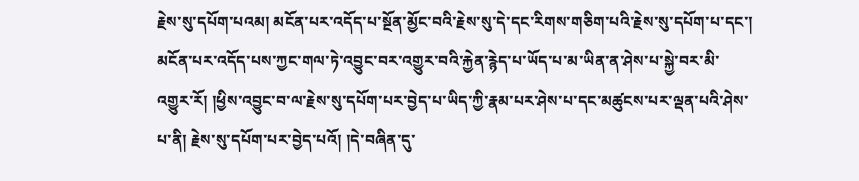རྗེས་སུ་དཔོག་པའམ། མངོན་པར་འདོད་པ་སྔོན་མྱོང་བའི་རྗེས་སུ་དེ་དང་རིགས་གཅིག་པའི་རྗེས་སུ་དཔོག་པ་དང་། མངོན་པར་འདོད་པས་ཀྱང་གལ་ཏེ་འབྱུང་བར་འགྱུར་བའི་རྐྱེན་རྙེད་པ་ཡོད་པ་མ་ཡིན་ན་ཤེས་པ་སྐྱེ་བར་མི་འགྱུར་རོ། །ཕྱིས་འབྱུང་བ་ལ་རྗེས་སུ་དཔོག་པར་བྱེད་པ་ཡིད་ཀྱི་རྣམ་པར་ཤེས་པ་དང་མཚུངས་པར་ལྡན་པའི་ཤེས་པ་ནི། རྗེས་སུ་དཔོག་པར་བྱེད་པའོ། །དེ་བཞིན་དུ་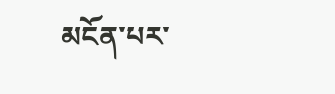མངོན་པར་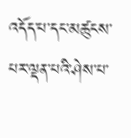འདོད་པ་དང་མཚུངས་པར་ལྡན་པའི་ཤེས་པ་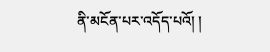ནི་མངོན་པར་འདོད་པའོ། །